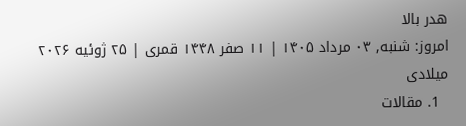هدر بالا
امروز: شنبه, ۰۳ مرداد ۱۴۰۵ | ۱۱ صفر ۱۴۴۸ قمری | ۲۵ ژوئیه ۲۰۲۶ میلادی
  1. مقالات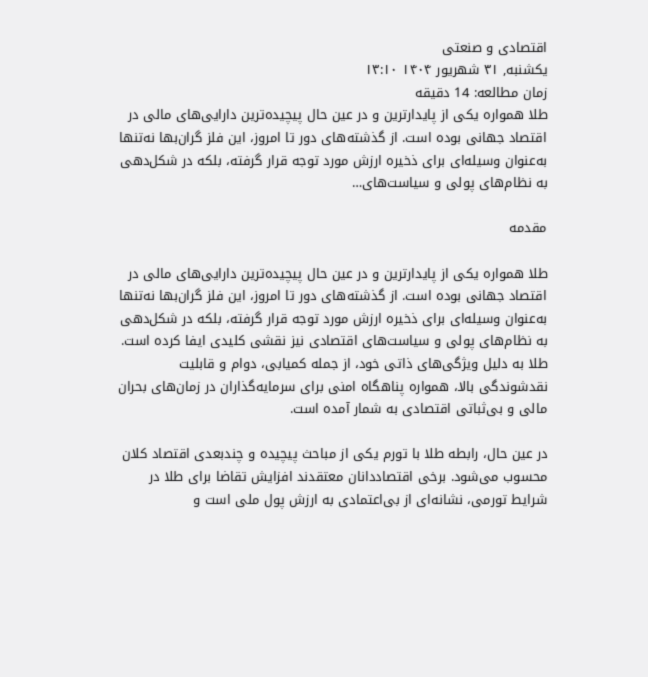اقتصادی و صنعتی
یکشنبه, ۳۱ شهریور ۱۴۰۴ ۱۳:۱۰
زمان مطالعه: 14 دقیقه
طلا همواره یکی از پایدارترین و در عین حال پیچیده‌ترین دارایی‌های مالی در اقتصاد جهانی بوده است. از گذشته‌های دور تا امروز، این فلز گران‌بها نه‌تنها به‌عنوان وسیله‌ای برای ذخیره ارزش مورد توجه قرار گرفته، بلکه در شکل‌دهی به نظام‌های پولی و سیاست‌های…

مقدمه

طلا همواره یکی از پایدارترین و در عین حال پیچیده‌ترین دارایی‌های مالی در اقتصاد جهانی بوده است. از گذشته‌های دور تا امروز، این فلز گران‌بها نه‌تنها به‌عنوان وسیله‌ای برای ذخیره ارزش مورد توجه قرار گرفته، بلکه در شکل‌دهی به نظام‌های پولی و سیاست‌های اقتصادی نیز نقشی کلیدی ایفا کرده است. طلا به دلیل ویژگی‌های ذاتی خود، از جمله کمیابی، دوام و قابلیت نقدشوندگی بالا، همواره پناهگاه امنی برای سرمایه‌گذاران در زمان‌های بحران مالی و بی‌ثباتی اقتصادی به شمار آمده است.

در عین حال، رابطه طلا با تورم یکی از مباحث پیچیده و چندبعدی اقتصاد کلان محسوب می‌شود. برخی اقتصاددانان معتقدند افزایش تقاضا برای طلا در شرایط تورمی، نشانه‌ای از بی‌اعتمادی به ارزش پول ملی است و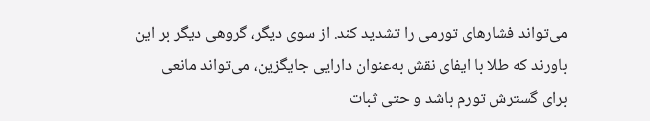می‌تواند فشارهای تورمی را تشدید کند. از سوی دیگر، گروهی دیگر بر این باورند که طلا با ایفای نقش به‌عنوان دارایی جایگزین، می‌تواند مانعی برای گسترش تورم باشد و حتی ثبات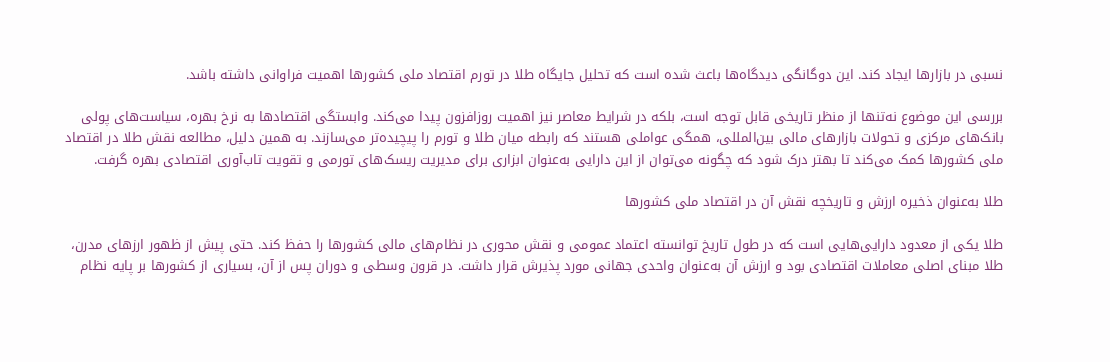نسبی در بازارها ایجاد کند. این دوگانگی دیدگاه‌ها باعث شده است که تحلیل جایگاه طلا در تورم اقتصاد ملی کشورها اهمیت فراوانی داشته باشد.

بررسی این موضوع نه‌تنها از منظر تاریخی قابل توجه است، بلکه در شرایط معاصر نیز اهمیت روزافزون پیدا می‌کند. وابستگی اقتصادها به نرخ بهره، سیاست‌های پولی بانک‌های مرکزی و تحولات بازارهای مالی بین‌المللی، همگی عواملی هستند که رابطه میان طلا و تورم را پیچیده‌تر می‌سازند. به همین دلیل، مطالعه نقش طلا در اقتصاد ملی کشورها کمک می‌کند تا بهتر درک شود که چگونه می‌توان از این دارایی به‌عنوان ابزاری برای مدیریت ریسک‌های تورمی و تقویت تاب‌آوری اقتصادی بهره گرفت.

طلا به‌عنوان ذخیره ارزش و تاریخچه نقش آن در اقتصاد ملی کشورها

طلا یکی از معدود دارایی‌هایی است که در طول تاریخ توانسته اعتماد عمومی و نقش محوری در نظام‌های مالی کشورها را حفظ کند. حتی پیش از ظهور ارزهای مدرن، طلا مبنای اصلی معاملات اقتصادی بود و ارزش آن به‌عنوان واحدی جهانی مورد پذیرش قرار داشت. در قرون وسطی و دوران پس از آن، بسیاری از کشورها بر پایه نظام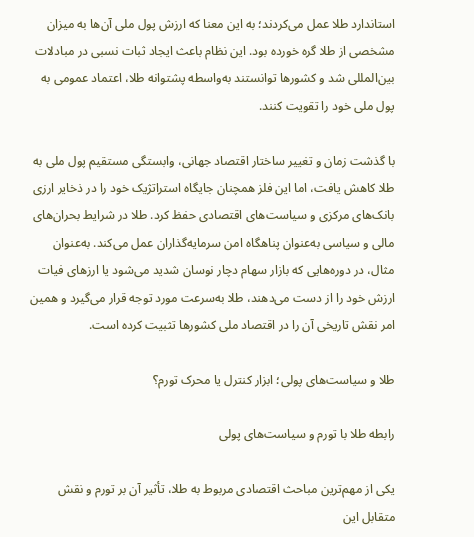استاندارد طلا عمل می‌کردند؛ به این معنا که ارزش پول ملی آن‌ها به میزان مشخصی از طلا گره خورده بود. این نظام باعث ایجاد ثبات نسبی در مبادلات بین‌المللی شد و کشورها توانستند به‌واسطه پشتوانه طلا، اعتماد عمومی به پول ملی خود را تقویت کنند.

با گذشت زمان و تغییر ساختار اقتصاد جهانی، وابستگی مستقیم پول ملی به طلا کاهش یافت، اما این فلز همچنان جایگاه استراتژیک خود را در ذخایر ارزی بانک‌های مرکزی و سیاست‌های اقتصادی حفظ کرد. طلا در شرایط بحران‌های مالی و سیاسی به‌عنوان پناهگاه امن سرمایه‌گذاران عمل می‌کند. به‌عنوان مثال، در دوره‌هایی که بازار سهام دچار نوسان شدید می‌شود یا ارزهای فیات ارزش خود را از دست می‌دهند، طلا به‌سرعت مورد توجه قرار می‌گیرد و همین امر نقش تاریخی آن را در اقتصاد ملی کشورها تثبیت کرده است.

طلا و سیاست‌های پولی؛ ابزار کنترل یا محرک تورم؟

رابطه طلا با تورم و سیاست‌های پولی

یکی از مهم‌ترین مباحث اقتصادی مربوط به طلا، تأثیر آن بر تورم و نقش متقابل این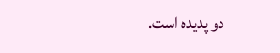دو پدیده است.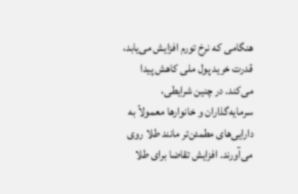هنگامی که نرخ تورم افزایش می‌یابد، قدرت خرید پول ملی کاهش پیدا می‌کند. در چنین شرایطی، سرمایه‌گذاران و خانوارها معمولاً به دارایی‌های مطمئن‌تر مانند طلا روی می‌آورند. افزایش تقاضا برای طلا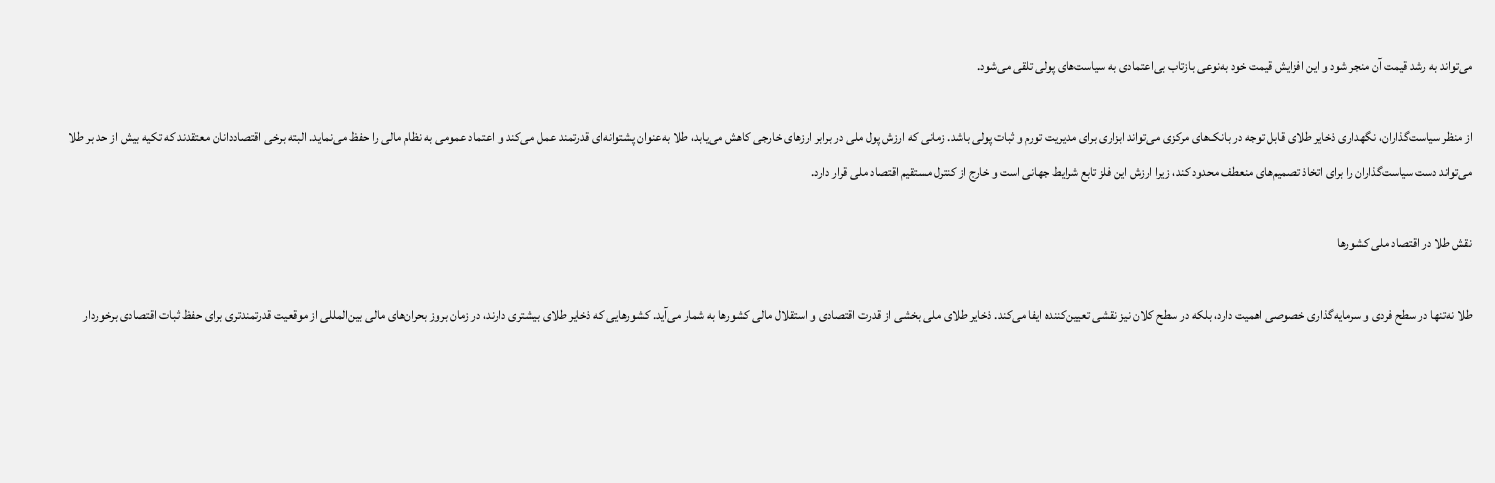می‌تواند به رشد قیمت آن منجر شود و این افزایش قیمت خود به‌نوعی بازتاب بی‌اعتمادی به سیاست‌های پولی تلقی می‌شود.

از منظر سیاست‌گذاران، نگهداری ذخایر طلای قابل توجه در بانک‌های مرکزی می‌تواند ابزاری برای مدیریت تورم و ثبات پولی باشد. زمانی که ارزش پول ملی در برابر ارزهای خارجی کاهش می‌یابد، طلا به‌عنوان پشتوانه‌ای قدرتمند عمل می‌کند و اعتماد عمومی به نظام مالی را حفظ می‌نماید. البته برخی اقتصاددانان معتقدند که تکیه بیش از حد بر طلا می‌تواند دست سیاست‌گذاران را برای اتخاذ تصمیم‌های منعطف محدود کند، زیرا ارزش این فلز تابع شرایط جهانی است و خارج از کنترل مستقیم اقتصاد ملی قرار دارد.

نقش طلا در اقتصاد ملی کشورها

طلا نه‌تنها در سطح فردی و سرمایه‌گذاری خصوصی اهمیت دارد، بلکه در سطح کلان نیز نقشی تعیین‌کننده ایفا می‌کند. ذخایر طلای ملی بخشی از قدرت اقتصادی و استقلال مالی کشورها به شمار می‌آید. کشورهایی که ذخایر طلای بیشتری دارند، در زمان بروز بحران‌های مالی بین‌المللی از موقعیت قدرتمندتری برای حفظ ثبات اقتصادی برخوردار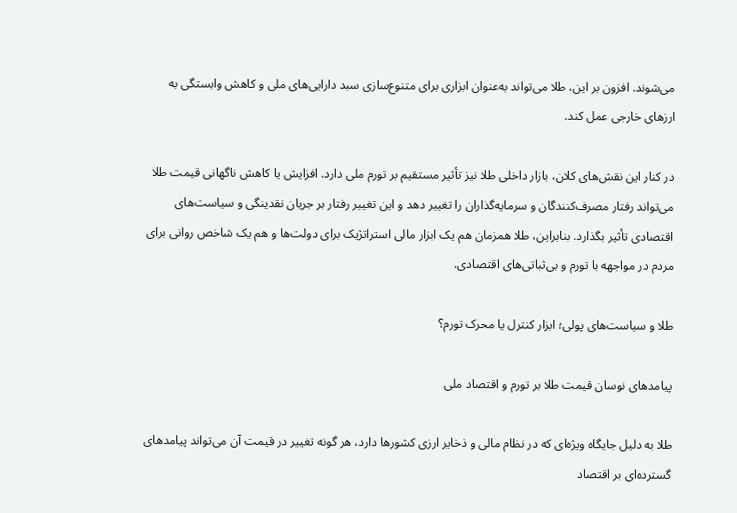می‌شوند. افزون بر این، طلا می‌تواند به‌عنوان ابزاری برای متنوع‌سازی سبد دارایی‌های ملی و کاهش وابستگی به ارزهای خارجی عمل کند.

در کنار این نقش‌های کلان، بازار داخلی طلا نیز تأثیر مستقیم بر تورم ملی دارد. افزایش یا کاهش ناگهانی قیمت طلا می‌تواند رفتار مصرف‌کنندگان و سرمایه‌گذاران را تغییر دهد و این تغییر رفتار بر جریان نقدینگی و سیاست‌های اقتصادی تأثیر بگذارد. بنابراین، طلا همزمان هم یک ابزار مالی استراتژیک برای دولت‌ها و هم یک شاخص روانی برای مردم در مواجهه با تورم و بی‌ثباتی‌های اقتصادی.

طلا و سیاست‌های پولی؛ ابزار کنترل یا محرک تورم؟

پیامدهای نوسان قیمت طلا بر تورم و اقتصاد ملی

طلا به دلیل جایگاه ویژه‌ای که در نظام مالی و ذخایر ارزی کشورها دارد، هر گونه تغییر در قیمت آن می‌تواند پیامدهای گسترده‌ای بر اقتصاد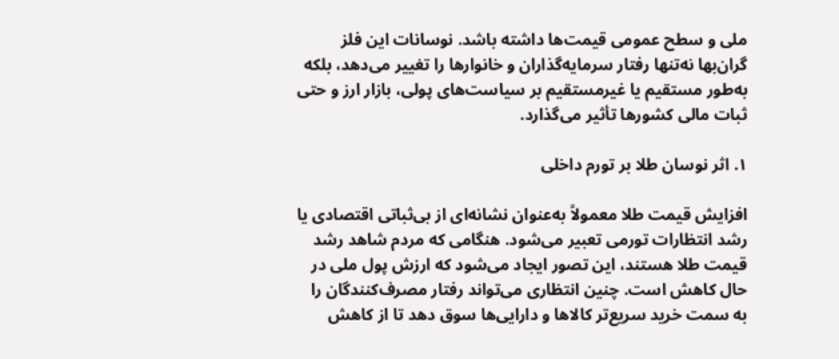ملی و سطح عمومی قیمت‌ها داشته باشد. نوسانات این فلز گران‌بها نه‌تنها رفتار سرمایه‌گذاران و خانوارها را تغییر می‌دهد، بلکه به‌طور مستقیم یا غیرمستقیم بر سیاست‌های پولی، بازار ارز و حتی ثبات مالی کشورها تأثیر می‌گذارد.

۱. اثر نوسان طلا بر تورم داخلی

افزایش قیمت طلا معمولاً به‌عنوان نشانه‌ای از بی‌ثباتی اقتصادی یا رشد انتظارات تورمی تعبیر می‌شود. هنگامی که مردم شاهد رشد قیمت طلا هستند، این تصور ایجاد می‌شود که ارزش پول ملی در حال کاهش است. چنین انتظاری می‌تواند رفتار مصرف‌کنندگان را به سمت خرید سریع‌تر کالاها و دارایی‌ها سوق دهد تا از کاهش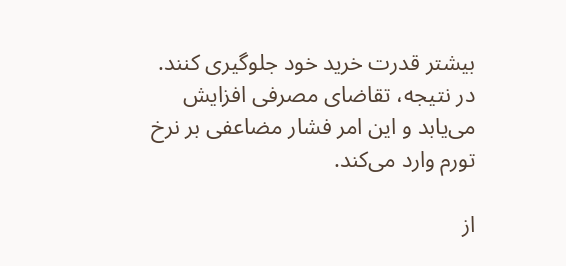بیشتر قدرت خرید خود جلوگیری کنند. در نتیجه، تقاضای مصرفی افزایش می‌یابد و این امر فشار مضاعفی بر نرخ تورم وارد می‌کند.

از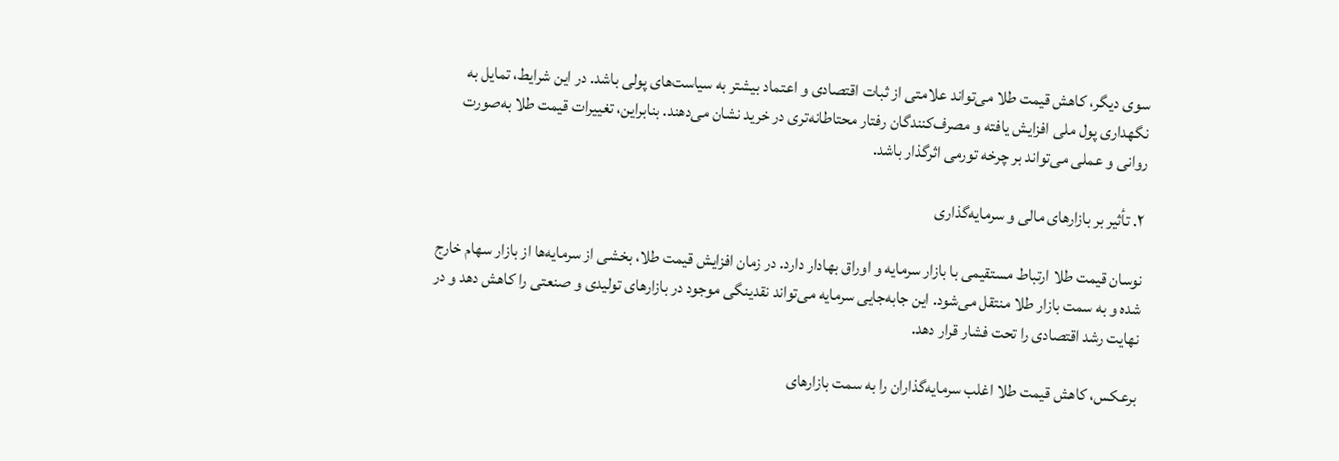سوی دیگر، کاهش قیمت طلا می‌تواند علامتی از ثبات اقتصادی و اعتماد بیشتر به سیاست‌های پولی باشد. در این شرایط، تمایل به نگهداری پول ملی افزایش یافته و مصرف‌کنندگان رفتار محتاطانه‌تری در خرید نشان می‌دهند. بنابراین، تغییرات قیمت طلا به‌صورت روانی و عملی می‌تواند بر چرخه تورمی اثرگذار باشد.

۲. تأثیر بر بازارهای مالی و سرمایه‌گذاری

نوسان قیمت طلا ارتباط مستقیمی با بازار سرمایه و اوراق بهادار دارد. در زمان افزایش قیمت طلا، بخشی از سرمایه‌ها از بازار سهام خارج شده و به سمت بازار طلا منتقل می‌شود. این جابه‌جایی سرمایه می‌تواند نقدینگی موجود در بازارهای تولیدی و صنعتی را کاهش دهد و در نهایت رشد اقتصادی را تحت فشار قرار دهد.

برعکس، کاهش قیمت طلا اغلب سرمایه‌گذاران را به سمت بازارهای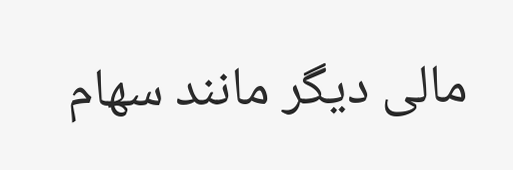مالی دیگر مانند سهام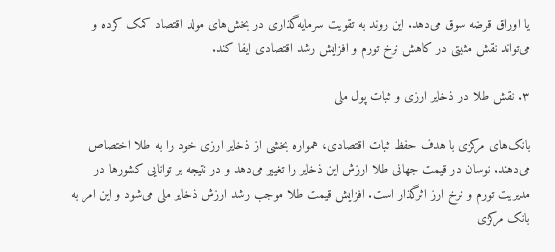یا اوراق قرضه سوق می‌دهد. این روند به تقویت سرمایه‌گذاری در بخش‌های مولد اقتصاد کمک کرده و می‌تواند نقش مثبتی در کاهش نرخ تورم و افزایش رشد اقتصادی ایفا کند.

۳. نقش طلا در ذخایر ارزی و ثبات پول ملی

بانک‌های مرکزی با هدف حفظ ثبات اقتصادی، همواره بخشی از ذخایر ارزی خود را به طلا اختصاص می‌دهند. نوسان در قیمت جهانی طلا ارزش این ذخایر را تغییر می‌دهد و در نتیجه بر توانایی کشورها در مدیریت تورم و نرخ ارز اثرگذار است. افزایش قیمت طلا موجب رشد ارزش ذخایر ملی می‌شود و این امر به بانک مرکزی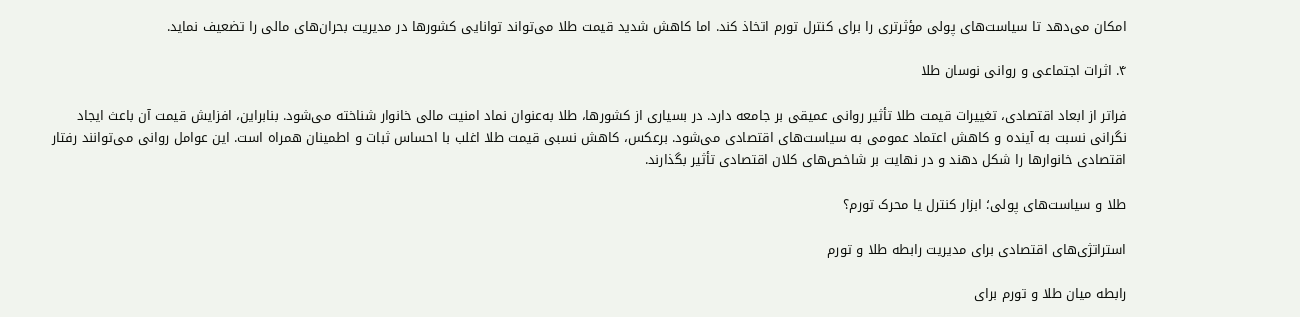امکان می‌دهد تا سیاست‌های پولی مؤثرتری را برای کنترل تورم اتخاذ کند. اما کاهش شدید قیمت طلا می‌تواند توانایی کشورها در مدیریت بحران‌های مالی را تضعیف نماید.

۴. اثرات اجتماعی و روانی نوسان طلا

فراتر از ابعاد اقتصادی، تغییرات قیمت طلا تأثیر روانی عمیقی بر جامعه دارد. در بسیاری از کشورها، طلا به‌عنوان نماد امنیت مالی خانوار شناخته می‌شود. بنابراین، افزایش قیمت آن باعث ایجاد نگرانی نسبت به آینده و کاهش اعتماد عمومی به سیاست‌های اقتصادی می‌شود. برعکس، کاهش نسبی قیمت طلا اغلب با احساس ثبات و اطمینان همراه است. این عوامل روانی می‌توانند رفتار اقتصادی خانوارها را شکل دهند و در نهایت بر شاخص‌های کلان اقتصادی تأثیر بگذارند.

طلا و سیاست‌های پولی؛ ابزار کنترل یا محرک تورم؟

استراتژی‌های اقتصادی برای مدیریت رابطه طلا و تورم

رابطه میان طلا و تورم برای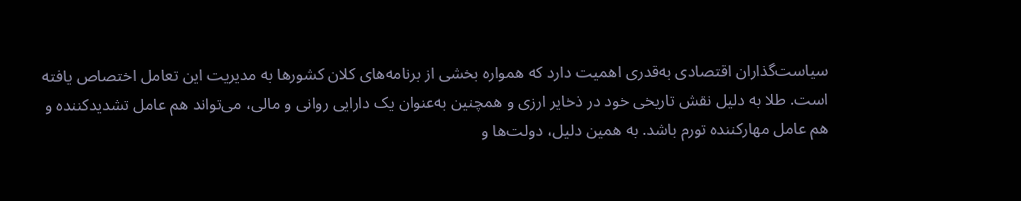سیاست‌گذاران اقتصادی به‌قدری اهمیت دارد که همواره بخشی از برنامه‌های کلان کشورها به مدیریت این تعامل اختصاص یافته است. طلا به دلیل نقش تاریخی خود در ذخایر ارزی و همچنین به‌عنوان یک دارایی روانی و مالی، می‌تواند هم عامل تشدیدکننده و هم عامل مهارکننده تورم باشد. به همین دلیل، دولت‌ها و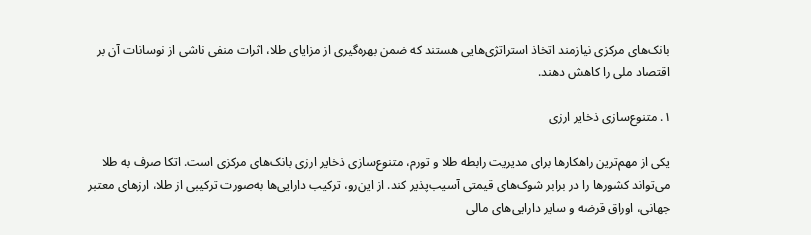بانک‌های مرکزی نیازمند اتخاذ استراتژی‌هایی هستند که ضمن بهره‌گیری از مزایای طلا، اثرات منفی ناشی از نوسانات آن بر اقتصاد ملی را کاهش دهند.

۱. متنوع‌سازی ذخایر ارزی

یکی از مهم‌ترین راهکارها برای مدیریت رابطه طلا و تورم، متنوع‌سازی ذخایر ارزی بانک‌های مرکزی است. اتکا صرف به طلا می‌تواند کشورها را در برابر شوک‌های قیمتی آسیب‌پذیر کند. از این‌رو، ترکیب دارایی‌ها به‌صورت ترکیبی از طلا، ارزهای معتبر جهانی، اوراق قرضه و سایر دارایی‌های مالی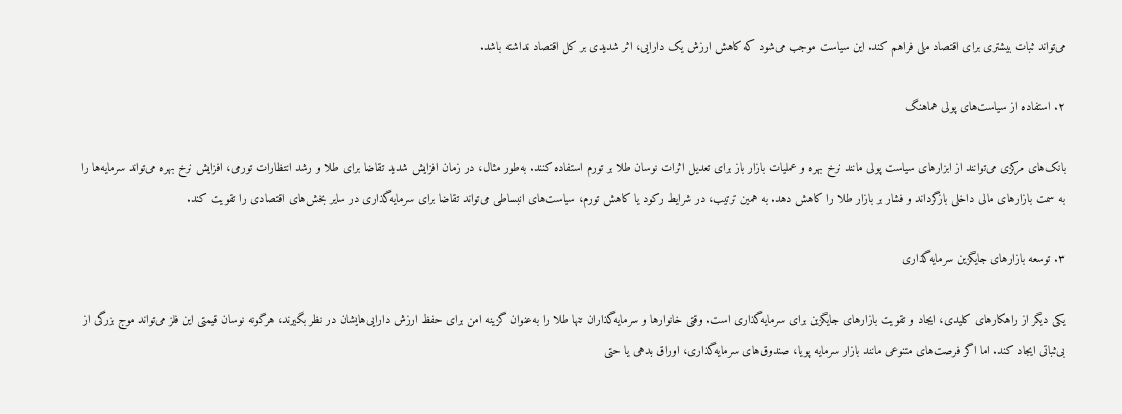می‌تواند ثبات بیشتری برای اقتصاد ملی فراهم کند. این سیاست موجب می‌شود که کاهش ارزش یک دارایی، اثر شدیدی بر کل اقتصاد نداشته باشد.

۲. استفاده از سیاست‌های پولی هماهنگ

بانک‌های مرکزی می‌توانند از ابزارهای سیاست پولی مانند نرخ بهره و عملیات بازار باز برای تعدیل اثرات نوسان طلا بر تورم استفاده کنند. به‌طور مثال، در زمان افزایش شدید تقاضا برای طلا و رشد انتظارات تورمی، افزایش نرخ بهره می‌تواند سرمایه‌ها را به سمت بازارهای مالی داخلی بازگرداند و فشار بر بازار طلا را کاهش دهد. به همین ترتیب، در شرایط رکود یا کاهش تورم، سیاست‌های انبساطی می‌تواند تقاضا برای سرمایه‌گذاری در سایر بخش‌های اقتصادی را تقویت کند.

۳. توسعه بازارهای جایگزین سرمایه‌گذاری

یکی دیگر از راهکارهای کلیدی، ایجاد و تقویت بازارهای جایگزین برای سرمایه‌گذاری است. وقتی خانوارها و سرمایه‌گذاران تنها طلا را به‌عنوان گزینه امن برای حفظ ارزش دارایی‌هایشان در نظر بگیرند، هرگونه نوسان قیمتی این فلز می‌تواند موج بزرگی از بی‌ثباتی ایجاد کند. اما اگر فرصت‌های متنوعی مانند بازار سرمایه پویا، صندوق‌های سرمایه‌گذاری، اوراق بدهی یا حتی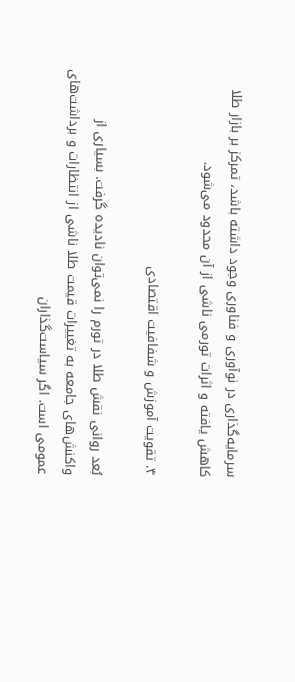سرمایه‌گذاری در نوآوری و فناوری وجود داشته باشد، تمرکز بر بازار طلا کاهش یافته و اثرات تورمی ناشی از آن محدود می‌شود.

۴. تقویت آموزش و شفافیت اقتصادی

بُعد روانی نقش طلا در تورم را نمی‌توان نادیده گرفت. بسیاری از واکنش‌های جامعه به تغییرات قیمت طلا ناشی از انتظارات و برداشت‌های عمومی است. اگر سیاست‌گذاران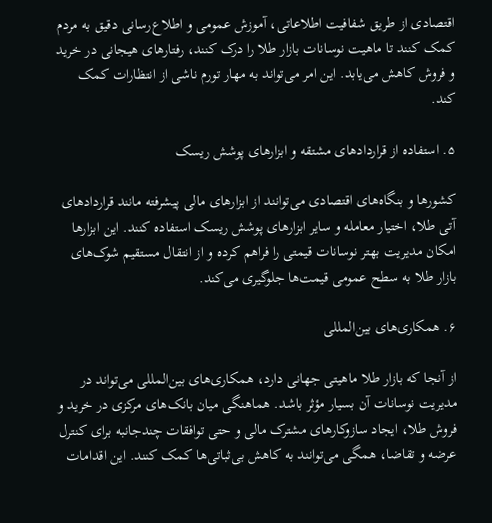اقتصادی از طریق شفافیت اطلاعاتی، آموزش عمومی و اطلاع‌رسانی دقیق به مردم کمک کنند تا ماهیت نوسانات بازار طلا را درک کنند، رفتارهای هیجانی در خرید و فروش کاهش می‌یابد. این امر می‌تواند به مهار تورم ناشی از انتظارات کمک کند.

۵. استفاده از قراردادهای مشتقه و ابزارهای پوشش ریسک

کشورها و بنگاه‌های اقتصادی می‌توانند از ابزارهای مالی پیشرفته مانند قراردادهای آتی طلا، اختیار معامله و سایر ابزارهای پوشش ریسک استفاده کنند. این ابزارها امکان مدیریت بهتر نوسانات قیمتی را فراهم کرده و از انتقال مستقیم شوک‌های بازار طلا به سطح عمومی قیمت‌ها جلوگیری می‌کند.

۶. همکاری‌های بین‌المللی

از آنجا که بازار طلا ماهیتی جهانی دارد، همکاری‌های بین‌المللی می‌تواند در مدیریت نوسانات آن بسیار مؤثر باشد. هماهنگی میان بانک‌های مرکزی در خرید و فروش طلا، ایجاد سازوکارهای مشترک مالی و حتی توافقات چندجانبه برای کنترل عرضه و تقاضا، همگی می‌توانند به کاهش بی‌ثباتی‌ها کمک کنند. این اقدامات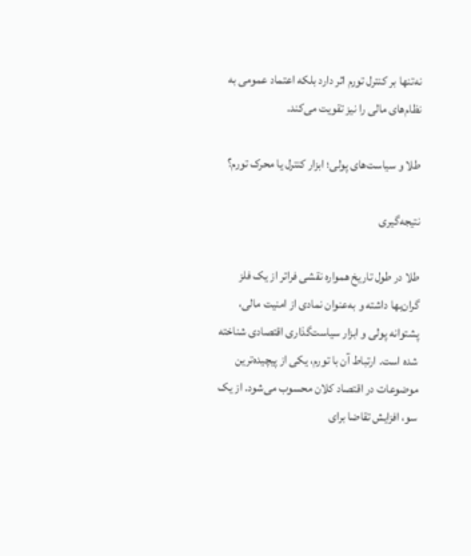نه‌تنها بر کنترل تورم اثر دارد بلکه اعتماد عمومی به نظام‌های مالی را نیز تقویت می‌کند.

طلا و سیاست‌های پولی؛ ابزار کنترل یا محرک تورم؟

نتیجه‌گیری

طلا در طول تاریخ همواره نقشی فراتر از یک فلز گران‌بها داشته و به‌عنوان نمادی از امنیت مالی، پشتوانه پولی و ابزار سیاست‌گذاری اقتصادی شناخته شده است. ارتباط آن با تورم، یکی از پیچیده‌ترین موضوعات در اقتصاد کلان محسوب می‌شود. از یک سو، افزایش تقاضا برای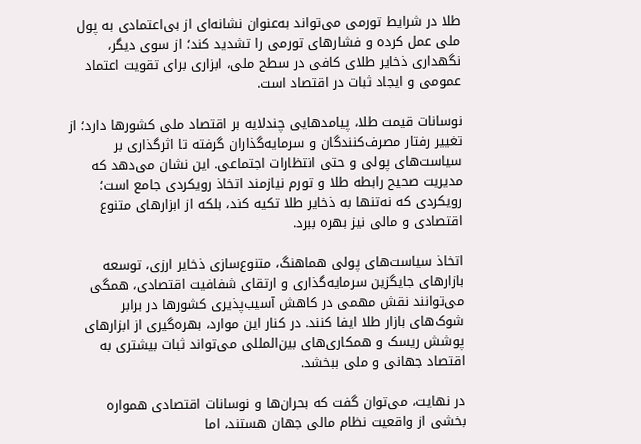طلا در شرایط تورمی می‌تواند به‌عنوان نشانه‌ای از بی‌اعتمادی به پول ملی عمل کرده و فشارهای تورمی را تشدید کند؛ از سوی دیگر، نگهداری ذخایر طلای کافی در سطح ملی، ابزاری برای تقویت اعتماد عمومی و ایجاد ثبات در اقتصاد است.

نوسانات قیمت طلا، پیامدهایی چندلایه بر اقتصاد ملی کشورها دارد؛ از تغییر رفتار مصرف‌کنندگان و سرمایه‌گذاران گرفته تا اثرگذاری بر سیاست‌های پولی و حتی انتظارات اجتماعی. این نشان می‌دهد که مدیریت صحیح رابطه طلا و تورم نیازمند اتخاذ رویکردی جامع است؛ رویکردی که نه‌تنها به ذخایر طلا تکیه کند، بلکه از ابزارهای متنوع اقتصادی و مالی نیز بهره ببرد.

اتخاذ سیاست‌های پولی هماهنگ، متنوع‌سازی ذخایر ارزی، توسعه بازارهای جایگزین سرمایه‌گذاری و ارتقای شفافیت اقتصادی، همگی می‌توانند نقش مهمی در کاهش آسیب‌پذیری کشورها در برابر شوک‌های بازار طلا ایفا کنند. در کنار این موارد، بهره‌گیری از ابزارهای پوشش ریسک و همکاری‌های بین‌المللی می‌تواند ثبات بیشتری به اقتصاد جهانی و ملی ببخشد.

در نهایت، می‌توان گفت که بحران‌ها و نوسانات اقتصادی همواره بخشی از واقعیت نظام مالی جهان هستند، اما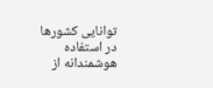توانایی کشورها در استفاده هوشمندانه از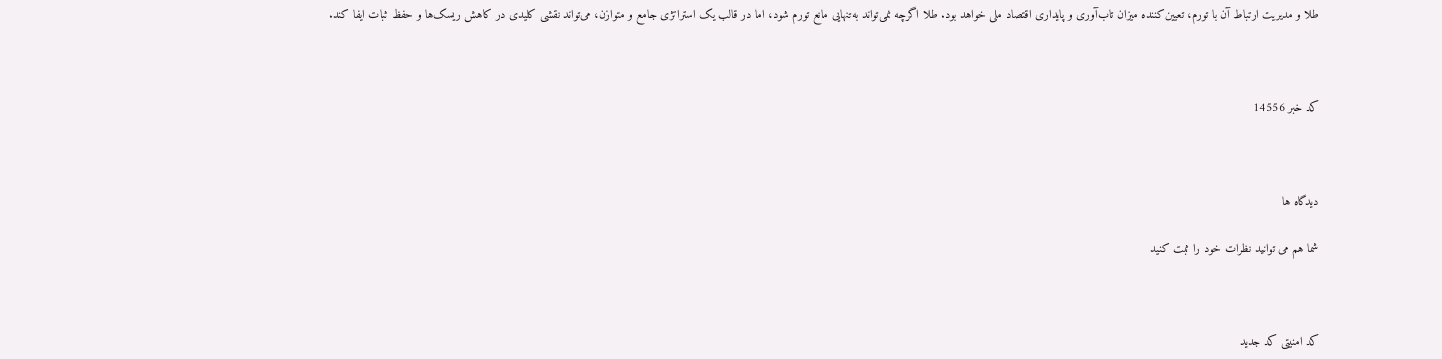طلا و مدیریت ارتباط آن با تورم، تعیین‌کننده میزان تاب‌آوری و پایداری اقتصاد ملی خواهد بود. طلا اگرچه نمی‌تواند به‌تنهایی مانع تورم شود، اما در قالب یک استراتژی جامع و متوازن، می‌تواند نقشی کلیدی در کاهش ریسک‌ها و حفظ ثبات ایفا کند.



کد خبر 14556



دیدگاه ها

شما هم می توانید نظرات خود را ثبت کنید



کد امنیتی کد جدید